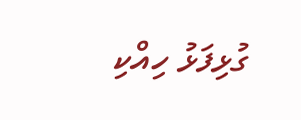ގުޅިފަޅު ހިއްކި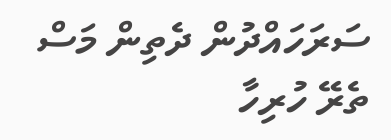ސަރަހައްދުން ދެތިން މަސް ތެރޭ ހުރިހާ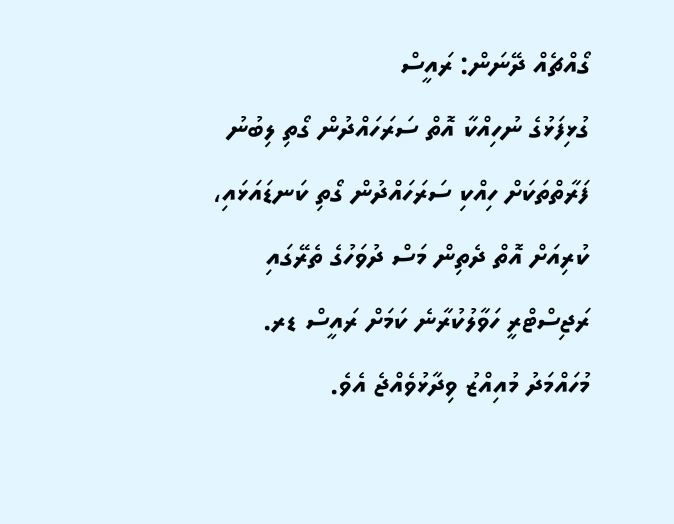ގޯއްޗެއް ދޭނަން: ރައީސް
ގުޅިފަޅުގެ ނުހިއްކާ އޮތް ސަރަހައްދުން ގޯތި ލިބުނު ފަރާތްތަކަށް ހިއްކި ސަރަހައްދުން ގޯތި ކަނޑައަޅައި، ކުރިއަށް އޮތް ދެތިން މަސް ދުވަހުގެ ތެރޭގައި ރަޖިސްޓްރީ ހަވާލުކުރާނެ ކަމަށް ރައީސް ޑރ. މުހައްމަދު މުއިއްޒު ވިދާޅުވެއްޖެ އެވެ.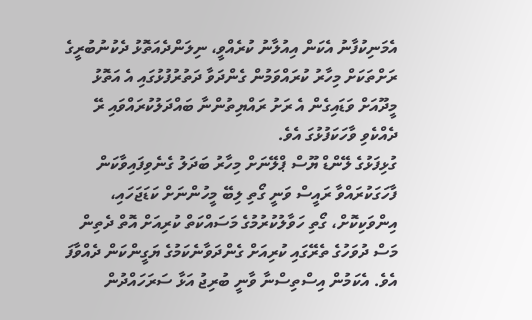އެމަނިކުފާނު އެކަން އިއުލާނު ކުރެއްވީ، ނިލަންދެއަތޮޅު ދެކުނުބުރީގެ ރަށްތަކަށް މިހާރު ކުރައްވަމުން ގެންދަވާ ދަތުރުފުޅުގައި އެ އަތޮޅު މީދޫއަށް ވަޑައިގެން އެ ރަށު ރައްޔިތުންނާ ބައްދަލުކުރައްވައި ރޭ ދެއްކެވި ވާހަކަފުޅުގަ އެވެ.
ގުޅިފަޅުގެ ލޭންޑް ޔޫސް ޕްލޭނަށް މިހާރު ބަދަލު ގެނެވިފައިވާކަން ފާހަގަކުރައްވާ ރައީސް ވަނީ ގޯތި ލިބޭ މީހުންނަށް ކަޑަޖަހައި، އިންވަކިކޮށް، ގޯތި ހަވާލުކުރުމުގެ މަސައްކަތް ކުރިއަށް އޮތް ދެތިން މަސް ދުވަހުގެ ތެރޭގައި ކުރިއަށް ގެންދަވާނެކަމުގެ ޔަގީންކަން ދެއްވާފަ އެވެ. އެކަމުން އިސްތިސްނާ ވާނީ ބުރިޖު އަޅާ ސަރަހައްދުން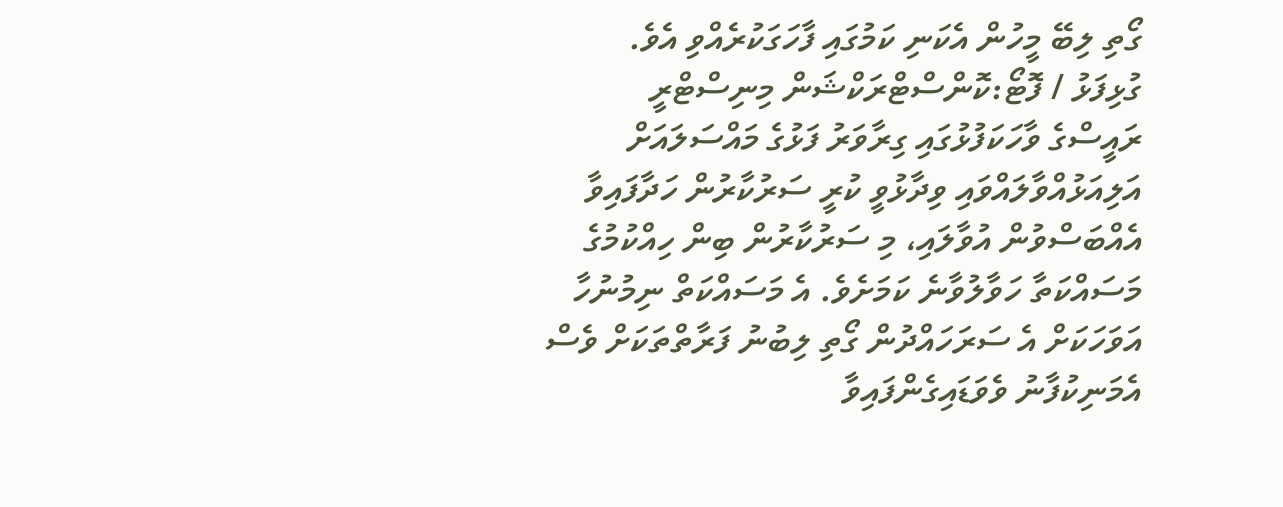ގޯތި ލިބޭ މީހުން އެކަނި ކަމުގައި ފާހަގަކުރެއްވި އެވެ.
ގުޅިފަޅު / ފޮޓޯ:ކޮންސްޓްރަކްޝަން މިނިސްޓްރީ
ރައީސްގެ ވާހަކަފުޅުގައި ގިރާވަރު ފަޅުގެ މައްސަލައަށް އަލިއަޅުއްވާލައްވައި ވިދާޅުވީ ކުރީ ސަރުކާރުން ހަދާފައިވާ އެއްބަސްވުން އުވާލައި، މި ސަރުކާރުން ބިން ހިއްކުމުގެ މަސައްކަތާ ހަވާލުވާނެ ކަމަށެވެ. އެ މަސައްކަތް ނިމުނުހާ އަވަހަކަށް އެ ސަރަހައްދުން ގޯތި ލިބުނު ފަރާތްތަކަށް ވެސް އެމަނިކުފާނު ވެވަޑައިގެންފައިވާ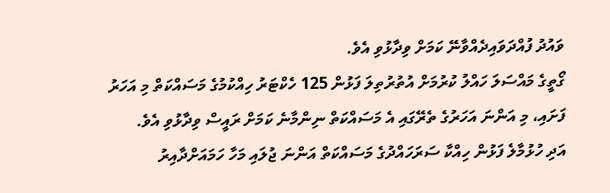ވައުދު ފުއްދަވައިދެއްވާނޭ ކަމަށް ވިދާޅުވި އެވެ.
ގޯތީގެ މައްސަލަ ހައްލު ކުރުމަށް އުތުރުތިލަ ފަޅުން 125 ހެކްޓަރު ހިއްކުމުގެ މަސައްކަތް މި އަހަރު ފަށައި، މި އަންނަ އަހަރުގެ ތެރޭގައި އެ މަސައްކަތް ނިންމާނެ ކަމަށް ރައީސް ވިދާޅުވި އެވެ.
އަދި ހުޅުމާލެ ފަޅުން ހިއްކާ ސަރަހައްދުގެ މަސައްކަތް އަންނަ ޖުލައި މަހާ ހަމައަށްދާއިރު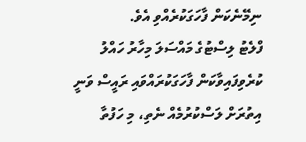ނިމޭނެކަން ފާހަގަކުރެއްވި އެވެ.
ފްލެޓު ލިސްޓުގެ މައްސަލަ މިހާރު ހައްލު ކުރެވިފައިވާކަން ފާހަގަކުރައްވައި ރައީސް ވަނީ އިތުރަށް ލަސްކުރުމެއް ނެތި، މި ހަފުތާ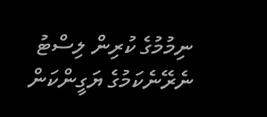ނިމުމުގެ ކުރިން ލިސްޓު ނެރޭނެކަމުގެ ޔަގީންކަން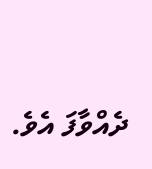ދެއްވާފަ އެވެ.